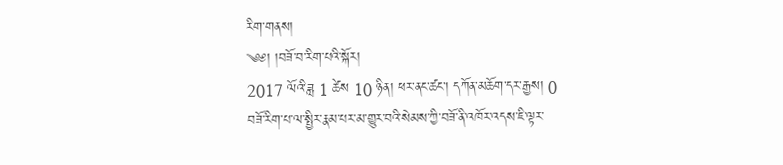རིག་གནས།
༄༅། །བཟོ་བ་རིག་པའི་སྐོར།
2017 ལོའི་ཟླ 1 ཚེས 10 ཉིན། ཕར་ནང་ཚང་། དཀོན་མཆོག་དར་རྒྱས། 0
བཟོ་རིག་པ་ལ་སྤྱིར་རྣམ་པར་མ་གྱུར་བའི་སེམས་ཀྱི་བཟོ་ནི་འཁོར་འདས་ཇི་ལྟར་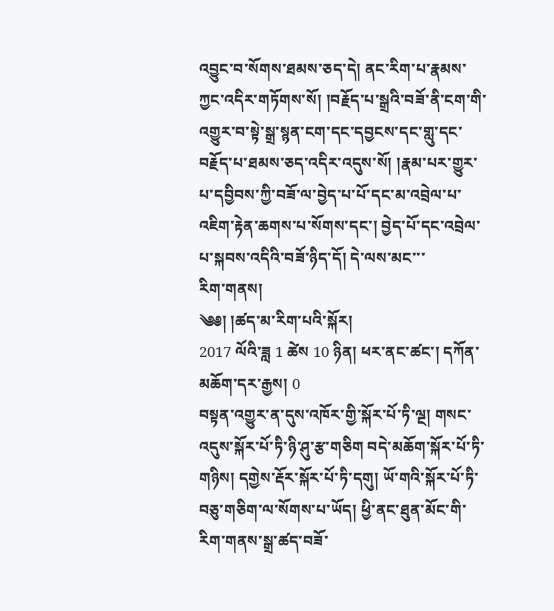འབྱུང་བ་སོགས་ཐམས་ཅད་དེ། ནང་རིག་པ་རྣམས་ཀྱང་འདིར་གཏོགས་སོ། །བརྗོད་པ་སྒྲའི་བཟོ་ནི་ངག་གི་འགྱུར་བ་སྟེ་སྒྲ་སྙན་ངག་དང་དབྱངས་དང་གླུ་དང་བརྗོད་པ་ཐམས་ཅད་འདིར་འདུས་སོ། །རྣམ་པར་གྱུར་པ་དབྱིབས་ཀྱི་བཟོ་ལ་བྱེད་པ་པོ་དང་མ་འབྲེལ་པ་འཇིག་རྟེན་ཆགས་པ་སོགས་དང་། བྱེད་པོ་དང་འབྲེལ་པ་སྐབས་འདིའི་བཟོ་ཉིད་དོ། དེ་ལས་མང་་་
རིག་གནས།
༄༅། །ཚད་མ་རིག་པའི་སྐོར།
2017 ལོའི་ཟླ 1 ཚེས 10 ཉིན། ཕར་ནང་ཚང་། དཀོན་མཆོག་དར་རྒྱས། 0
བསྟན་འགྱུར་ན་དུས་འཁོར་གྱི་སྐོར་པོ་ཏི་ལྔ། གསང་འདུས་སྐོར་པོ་ཏི་ཉི་ཤུ་རྩ་གཅིག བདེ་མཆོག་སྐོར་པོ་ཏི་གཉིས། དགྱེས་རྡོར་སྐོར་པོ་ཏི་དགུ། ཡོ་གའི་སྐོར་པོ་ཏི་བཅུ་གཅིག་ལ་སོགས་པ་ཡོད། ཕྱི་ནང་ཐུན་མོང་གི་རིག་གནས་སྒྲ་ཚད་བཟོ་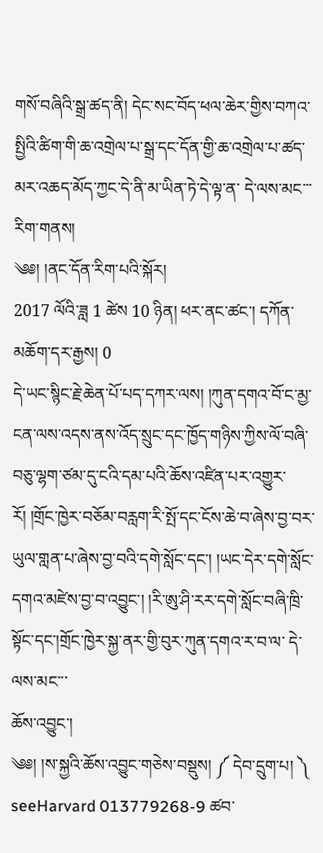གསོ་བཞིའི་སྒྲ་ཚད་ནི། དེང་སང་བོད་ཕལ་ཆེར་གྱིས་བཀའ་སྤྱིའི་ཚིག་གི་ཆ་འགྲེལ་པ་སྒྲ་དང་དོན་གྱི་ཆ་འགྲེལ་པ་ཚད་མར་འཆད་མོད་ཀྱང་དེ་ནི་མ་ཡིན་ཏེ་དེ་ལྟ་ན་ དེ་ལས་མང་་་
རིག་གནས།
༄༅། །ནང་དོན་རིག་པའི་སྐོར།
2017 ལོའི་ཟླ 1 ཚེས 10 ཉིན། ཕར་ནང་ཚང་། དཀོན་མཆོག་དར་རྒྱས། 0
དེ་ཡང་སྙིང་རྗེ་ཆེན་པོ་པད་དཀར་ལས། །ཀུན་དགའ་བོ་ང་མྱ་ངན་ལས་འདས་ནས་འོད་སྲུང་དང་ཁྱོད་གཉིས་ཀྱིས་ལོ་བཞི་བཅུ་ལྷག་ཙམ་དུ་ངའི་དམ་པའི་ཆོས་འཛིན་པར་འགྱུར་རོ། །གྲོང་ཁྱེར་བཅོམ་བརླག་རི་སྤོ་དང་ངོས་ཆེ་བ་ཞེས་བྱ་བར་ཡུལ་གླན་པ་ཞེས་བྱ་བའི་དགེ་སློང་དང་། །ཡང་དེར་དགེ་སློང་དགའ་མཛེས་བྱ་བ་འབྱུང་། །རི་ཨུ་ཤི་རར་དགེ་སློང་བཞི་ཁྲི་སྟོང་དང་།གྲོང་ཁྱེར་སྐྱ་ནར་གྱི་བུར་ཀུན་དགའ་ར་བ་ལ་ དེ་ལས་མང་་་
ཆོས་འབྱུང་།
༄༅། །ས་སྐྱའི་ཆོས་འབྱུང་གཅེས་བསྡུས། ༼ དེབ་དྲུག་པ། ༽
seeHarvard 013779268-9 ཚབ་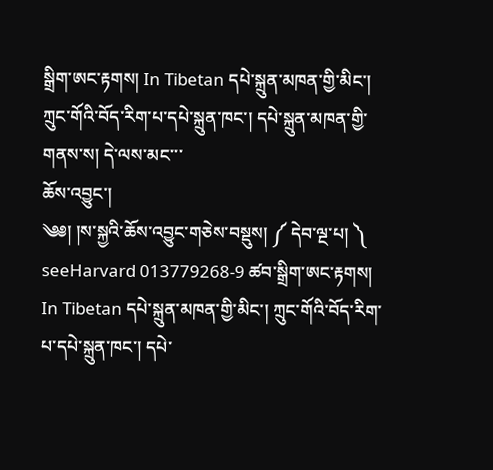སྒྲིག་ཨང་རྟགས། In Tibetan དཔེ་སྐྲུན་མཁན་གྱི་མིང་། ཀྲུང་གོའི་བོད་རིག་པ་དཔེ་སྐྲུན་ཁང་། དཔེ་སྐྲུན་མཁན་གྱི་གནས་ས། དེ་ལས་མང་་་
ཆོས་འབྱུང་།
༄༅། །ས་སྐྱའི་ཆོས་འབྱུང་གཅེས་བསྡུས། ༼ དེབ་ལྔ་པ། ༽
seeHarvard 013779268-9 ཚབ་སྒྲིག་ཨང་རྟགས། In Tibetan དཔེ་སྐྲུན་མཁན་གྱི་མིང་། ཀྲུང་གོའི་བོད་རིག་པ་དཔེ་སྐྲུན་ཁང་། དཔེ་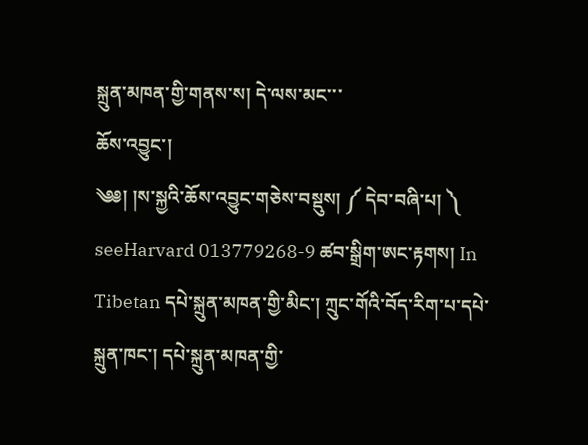སྐྲུན་མཁན་གྱི་གནས་ས། དེ་ལས་མང་་་
ཆོས་འབྱུང་།
༄༅། །ས་སྐྱའི་ཆོས་འབྱུང་གཅེས་བསྡུས། ༼ དེབ་བཞི་པ། ༽
seeHarvard 013779268-9 ཚབ་སྒྲིག་ཨང་རྟགས། In Tibetan དཔེ་སྐྲུན་མཁན་གྱི་མིང་། ཀྲུང་གོའི་བོད་རིག་པ་དཔེ་སྐྲུན་ཁང་། དཔེ་སྐྲུན་མཁན་གྱི་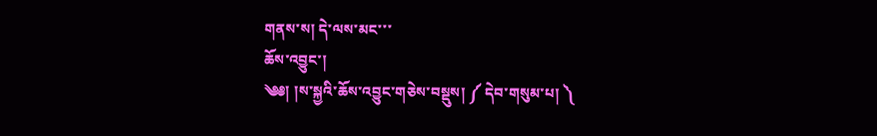གནས་ས། དེ་ལས་མང་་་
ཆོས་འབྱུང་།
༄༅། །ས་སྐྱའི་ཆོས་འབྱུང་གཅེས་བསྡུས། ༼ དེབ་གསུམ་པ། ༽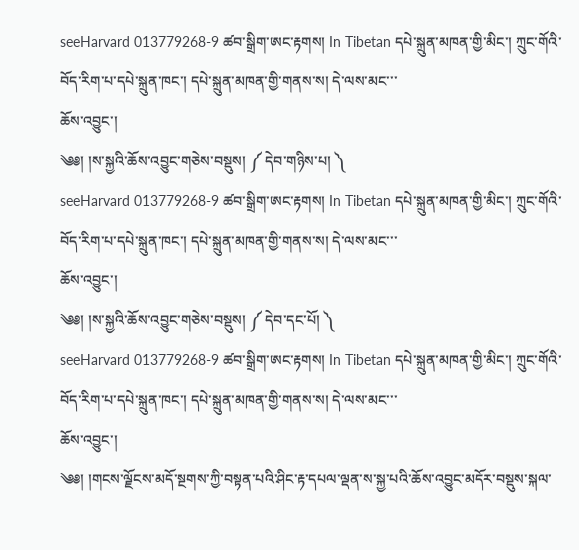seeHarvard 013779268-9 ཚབ་སྒྲིག་ཨང་རྟགས། In Tibetan དཔེ་སྐྲུན་མཁན་གྱི་མིང་། ཀྲུང་གོའི་བོད་རིག་པ་དཔེ་སྐྲུན་ཁང་། དཔེ་སྐྲུན་མཁན་གྱི་གནས་ས། དེ་ལས་མང་་་
ཆོས་འབྱུང་།
༄༅། །ས་སྐྱའི་ཆོས་འབྱུང་གཅེས་བསྡུས། ༼ དེབ་གཉིས་པ། ༽
seeHarvard 013779268-9 ཚབ་སྒྲིག་ཨང་རྟགས། In Tibetan དཔེ་སྐྲུན་མཁན་གྱི་མིང་། ཀྲུང་གོའི་བོད་རིག་པ་དཔེ་སྐྲུན་ཁང་། དཔེ་སྐྲུན་མཁན་གྱི་གནས་ས། དེ་ལས་མང་་་
ཆོས་འབྱུང་།
༄༅། །ས་སྐྱའི་ཆོས་འབྱུང་གཅེས་བསྡུས། ༼ དེབ་དང་པོ། ༽
seeHarvard 013779268-9 ཚབ་སྒྲིག་ཨང་རྟགས། In Tibetan དཔེ་སྐྲུན་མཁན་གྱི་མིང་། ཀྲུང་གོའི་བོད་རིག་པ་དཔེ་སྐྲུན་ཁང་། དཔེ་སྐྲུན་མཁན་གྱི་གནས་ས། དེ་ལས་མང་་་
ཆོས་འབྱུང་།
༄༅། །གངས་ལྗོངས་མདོ་སྔགས་ཀྱི་བསྟན་པའི་ཤིང་རྟ་དཔལ་ལྡན་ས་སྐྱ་པའི་ཆོས་འབྱུང་མདོར་བསྡུས་སྐལ་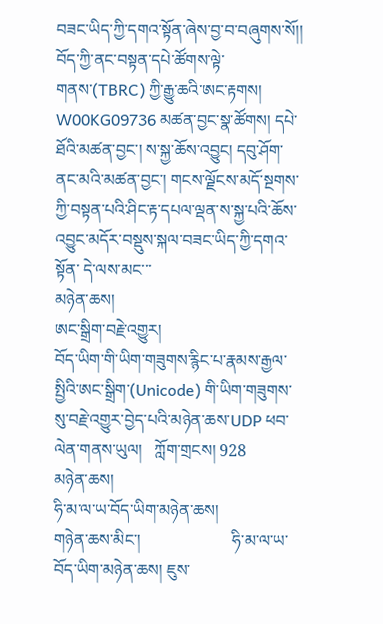བཟང་ཡིད་ཀྱི་དགའ་སྟོན་ཞེས་བྱ་བ་བཞུགས་སོ།།
བོད་ཀྱི་ནང་བསྟན་དཔེ་ཚོགས་ལྟེ་གནས་(TBRC) ཀྱི་རྒྱུ་ཆའི་ཨང་རྟགས། W00KG09736 མཚན་བྱང་སྣ་ཚོགས། དཔེ་ཐོའི་མཚན་བྱང་། ས་སྐྱ་ཆོས་འབྱུང། དབུ་ཤོག་ནང་མའི་མཚན་བྱང་། གངས་ལྗོངས་མདོ་སྔགས་ཀྱི་བསྟན་པའི་ཤིང་རྟ་དཔལ་ལྡན་ས་སྐྱ་པའི་ཆོས་འབྱུང་མདོར་བསྡུས་སྐལ་བཟང་ཡིད་ཀྱི་དགའ་སྟོན་ དེ་ལས་མང་་་
མཉེན་ཆས།
ཨང་སྒྲིག་བརྗེ་འགྱུར།
བོད་ཡིག་གི་ཡིག་གཟུགས་རྙིང་པ་རྣམས་རྒྱལ་སྤྱིའི་ཨང་སྒྲིག་(Unicode) གི་ཡིག་གཟུགས་སུ་བརྗེ་འགྱུར་བྱེད་པའི་མཉེན་ཆས་UDP ཕབ་ལེན་གནས་ཡུལ།   ཀློག་གྲངས། 928
མཉེན་ཆས།
ཧི་མ་ལ་ཡ་བོད་ཡིག་མཉེན་ཆས།
གཉེན་ཆས་མིང་།                      ཧི་མ་ལ་ཡ་བོད་ཡིག་མཉེན་ཆས། ཇུས་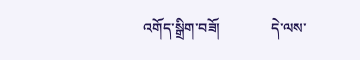འགོད་སྒྲིག་བཟོ།              དེ་ལས་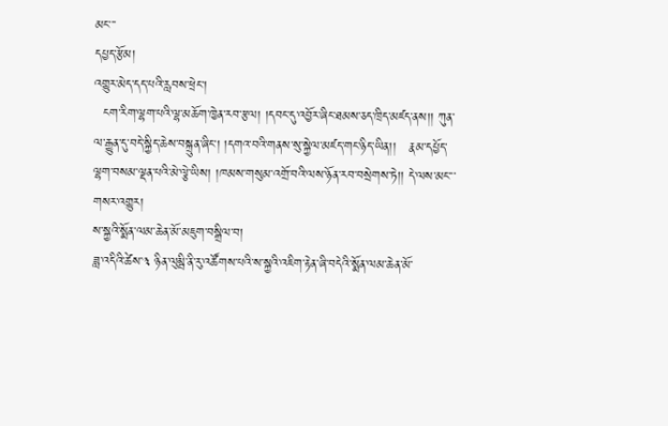མང་་་
དཔྱད་རྩོམ།
འགྱུར་མེད་དད་པའི་རླབས་ཕྲེང་།
  ངག་རིག་ལྷག་པའི་ལྷ་མཆོག་ཁྱེན་རབ་རྩལ། །དབང་དུ་འབྱོར་ཞིང་ཐམས་ཅད་ཁྲིད་མཛད་ནས།། ཀུན་ལ་རྒྱུན་དུ་བདེ་སྐྱིད་ཆེས་བསྐྲུན་ཞིང་། །དགའ་བའི་གནས་སུ་སྐྱེལ་མཛད་གང་ཉིད་ཡིན།།   རྣམ་དཔྱོད་ལྷག་བསམ་ལྡན་པའི་མེ་ལྕེ་ཡིས། །ཁམས་གསུམ་འགྲོ་བའི་ལས་ཉོན་རབ་བསྲེགས་ཏེ།། དེ་ལས་མང་་་
གསར་འགྱུར།
ས་སྐྱའི་སྨོན་ལམ་ཆེན་མོ་མཇུག་བསྒྲིལ་བ།
ཟླ་འདིའི་ཚེས་༣ ཉིན་ལུམྦི་ནི་རུ་འཚོགས་པའི་ས་སྐྱའི་འཇིག་རྟེན་ཞི་བདེའི་སྨོན་ལམ་ཆེན་མོ་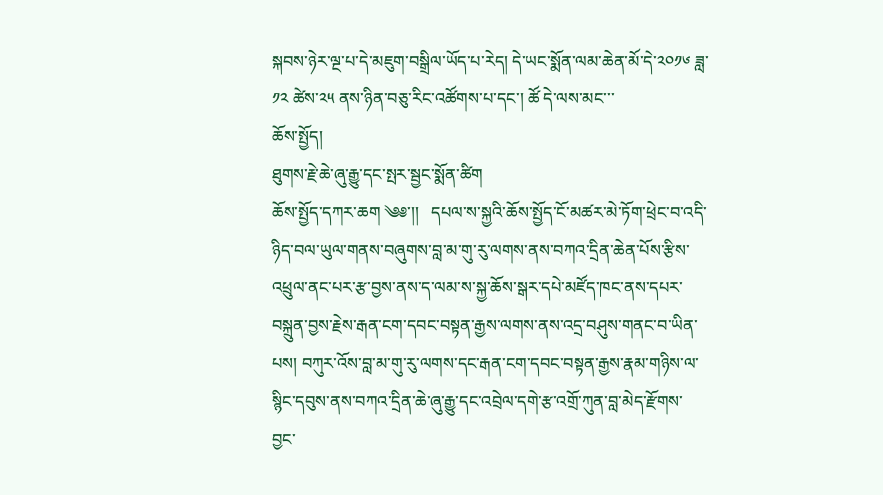སྐབས་ཉེར་ལྔ་པ་དེ་མཇུག་བསྒྲིལ་ཡོད་པ་རེད། དེ་ཡང་སྨོན་ལམ་ཆེན་མོ་དེ་༢༠༡༦ ཟླ་༡༢ ཚེས་༢༥ ནས་ཉིན་བཅུ་རིང་འཚོགས་པ་དང་། ཚོ དེ་ལས་མང་་་
ཆོས་སྤྱོད།
ཐུགས་རྗེ་ཆེ་ཞུ་རྒྱུ་དང་སྤར་སྦྱང་སྨོན་ཚིག
ཆོས་སྤྱོད་དཀར་ཆག ༄༅་།།   དཔལ་ས་སྐྱའི་ཆོས་སྤྱོད་ངོ་མཚར་མེ་ཏོག་ཕྲེང་བ་འདི་ཉིད་བལ་ཡུལ་གནས་བཞུགས་བླ་མ་གུ་རུ་ལགས་ནས་བཀའ་དྲིན་ཆེན་པོས་རྩིས་འཕྲུལ་ནང་པར་རྩ་བྱས་ནས་ད་ལམ་ས་སྐྱ་ཆོས་སྒར་དཔེ་མཛོད་ཁང་ནས་དཔར་བསྐྲུན་བྱས་རྗེས་རྒན་ངག་དབང་བསྟན་རྒྱས་ལགས་ནས་འདྲ་བཤུས་གནང་བ་ཡིན་པས། བཀུར་འོས་བླ་མ་གུ་རུ་ལགས་དང་རྒན་ངག་དབང་བསྟན་རྒྱས་རྣམ་གཉིས་ལ་སྙིང་དབུས་ནས་བཀའ་དྲིན་ཆེ་ཞུ་རྒྱུ་དང་འབྲེལ་དགེ་རྩ་འགྲོ་ཀུན་བླ་མེད་རྫོགས་བྱང་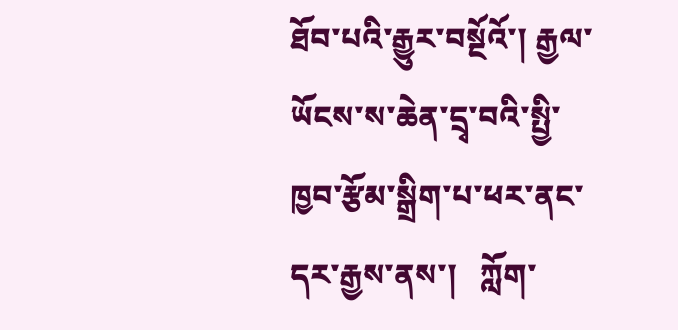ཐོབ་པའི་རྒྱུར་བསྔོའོ་། རྒྱལ་ཡོངས་ས་ཆེན་དྲྭ་བའི་སྤྱི་ཁྱབ་རྩོམ་སྒྲིག་པ་ཕར་ནང་དར་རྒྱས་ནས་།   ཀློག་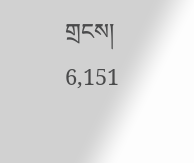གྲངས། 6,151